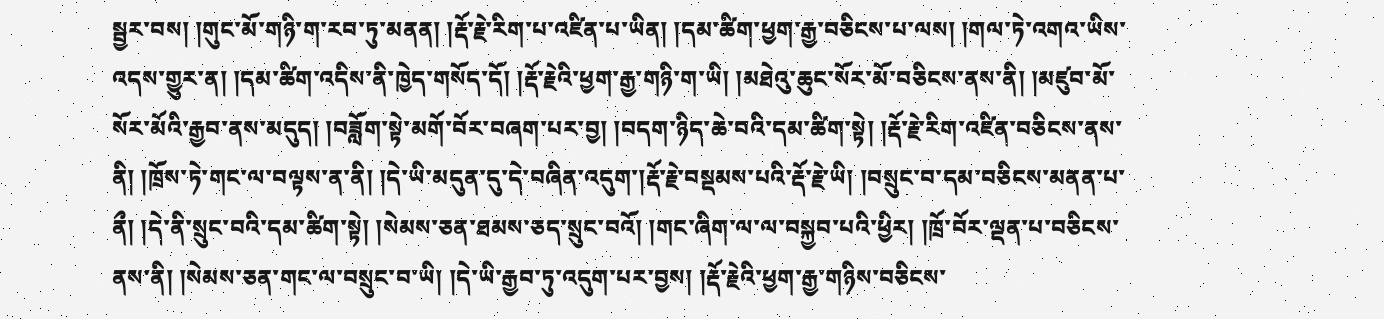སྦྱར་བས། །གུང་མོ་གཉི་ག་རབ་ཏུ་མནན། །རྡོ་རྗེ་རིག་པ་འཛིན་པ་ཡིན། །དམ་ཚིག་ཕྱག་རྒྱ་བཅིངས་པ་ལས། །གལ་ཏེ་འགའ་ཡིས་འདས་གྱུར་ན། །དམ་ཚིག་འདིས་ནི་ཁྱེད་གསོད་དོ། །རྡོ་རྗེའི་ཕྱག་རྒྱ་གཉི་ག་ཡི། །མཐེའུ་ཆུང་སོར་མོ་བཅིངས་ནས་ནི། །མཛུབ་མོ་སོར་མོའི་རྒྱབ་ནས་མདུད། །བཟློག་སྟེ་མགོ་བོར་བཞག་པར་བྱ། །བདག་ཉིད་ཆེ་བའི་དམ་ཚིག་སྟེ། །རྡོ་རྗེ་རིག་འཛིན་བཅིངས་ནས་ནི། །ཁྲོས་ཏེ་གང་ལ་བལྟས་ན་ནི། །དེ་ཡི་མདུན་དུ་དེ་བཞིན་འདུག་།རྡོ་རྗེ་བསྡམས་པའི་རྡོ་རྗེ་ཡི། །བསྲུང་བ་དམ་བཅིངས་མནན་པ་ནྀ། །དེ་ནི་སྲུང་བའི་དམ་ཚིག་སྟེ། །སེམས་ཅན་ཐམས་ཅད་སྲུང་བའོ། །གང་ཞིག་ལ་ལ་བསྐྱབ་པའི་ཕྱིར། །ཁྲོ་བོར་ལྡན་པ་བཅིངས་ནས་ནི། །སེམས་ཅན་གང་ལ་བསྲུང་བ་ཡི། །དེ་ཡི་རྒྱབ་ཏུ་འདུག་པར་བྱས། །རྡོ་རྗེའི་ཕྱག་རྒྱ་གཉིས་བཅིངས་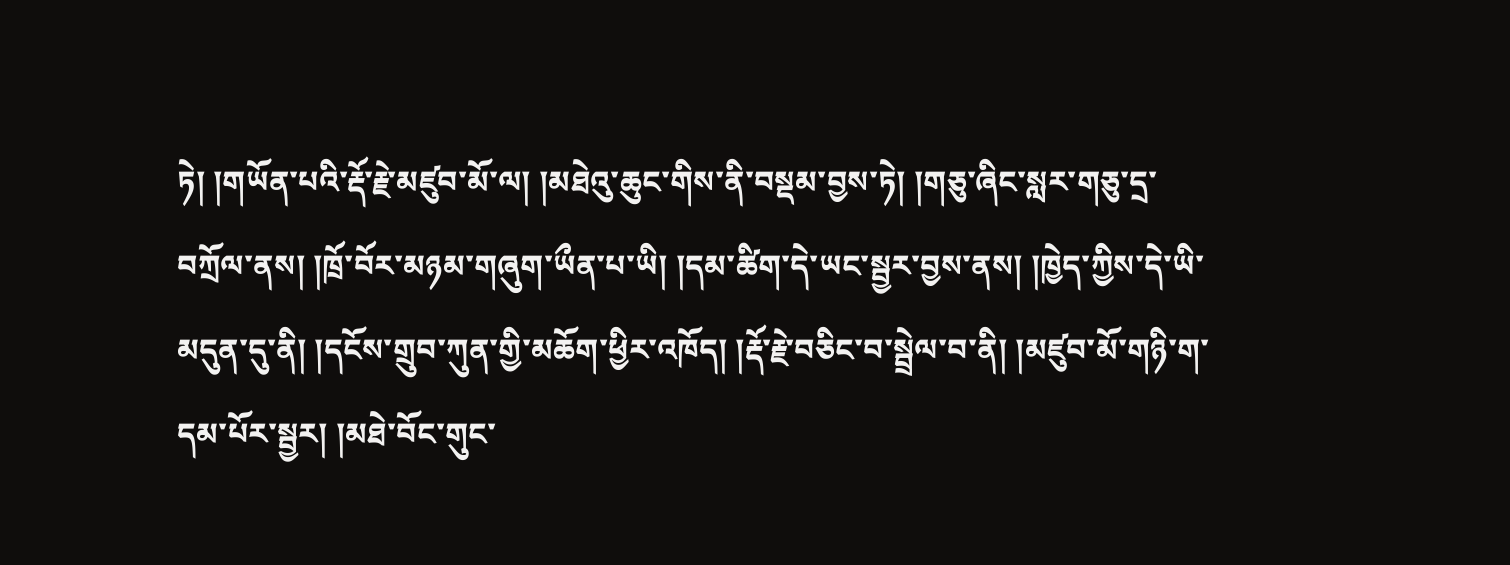ཏེ། །གཡོན་པའི་རྡོ་རྗེ་མཛུབ་མོ་ལ། །མཐེའུ་ཆུང་གིས་ནི་བསྡམ་བྱས་ཏེ། །གཅུ་ཞིང་སླར་གཅུ་དྲ་བཀྲོལ་ནས། །ཁྲོ་བོར་མཉམ་གཞུག་ཡྀན་པ་ཡི། །དམ་ཚིག་དེ་ཡང་སྦྱར་བྱས་ནས། །ཁྱེད་ཀྱིས་དེ་ཡི་མདུན་དུ་ནི། །དངོས་གྲུབ་ཀུན་གྱི་མཆོག་ཕྱིར་འཁོད། །རྡོ་རྗེ་བཅིང་བ་སྦྲེལ་བ་ནི། །མཛུབ་མོ་གཉི་ག་དམ་པོར་སྦྱར། །མཐེ་བོང་གུང་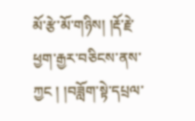མོ་རྩེ་མོ་གཉིས། །རྡོ་རྗེ་ཕྱག་རྒྱར་བཅིངས་ནས་ཀྱང ། །བཟློག་སྟེ་དཔྲལ་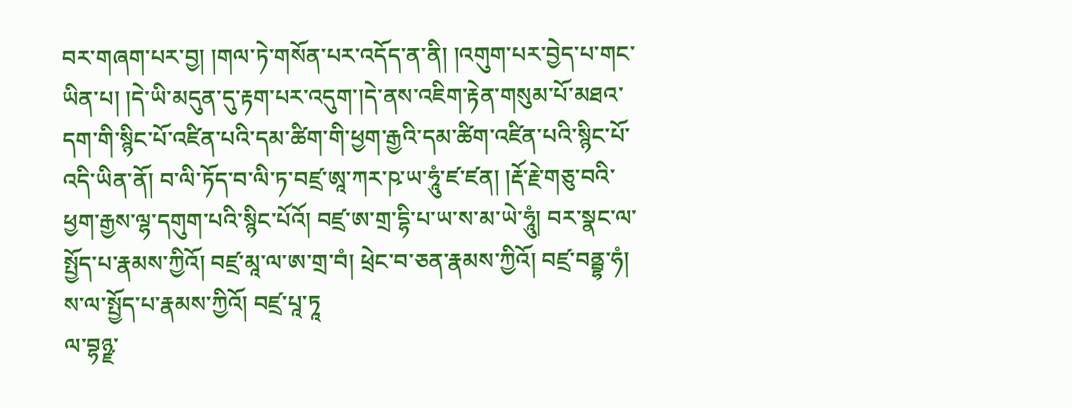བར་གཞག་པར་བྱ། །གལ་ཏེ་གསོན་པར་འདོད་ན་ནི། །འགུག་པར་བྱེད་པ་གང་ཡིན་པ། །དེ་ཡི་མདུན་དུ་རྟག་པར་འདུག་།དེ་ནས་འཇིག་རྟེན་གསུམ་པོ་མཐའ་དག་གི་སྙིང་པོ་འཛིན་པའི་དམ་ཚིག་གི་ཕྱག་རྒྱའི་དམ་ཚིག་འཛིན་པའི་སྙིང་པོ་འདི་ཡིན་ནོ། བ་ལི་ཏོད་བ་ལི་ཏ་བཛྲ་ཨཱ་ཀར་ཥ་ཡ་ཧཱུཾ་ཛ་ཛན། །རྡོ་རྗེ་གཅུ་བའི་ཕྱག་རྒྱས་ལྷ་དགུག་པའི་སྙིང་པོའོ། བཛྲ་ཨ་གྲ་དྷི་པ་ཡ་ས་མ་ཡེ་ཧཱུཾ། བར་སྣང་ལ་སྤྱོད་པ་རྣམས་ཀྱིའོ། བཛྲ་མཱ་ལ་ཨ་གྲ་བཾ། ཕྲེང་བ་ཅན་རྣམས་ཀྱིའོ། བཛྲ་བནྦྷ་ཧཾ། ས་ལ་སྤྱོད་པ་རྣམས་ཀྱིའོ། བཛྲ་པཱ་ཏཱ
ལ་བྷཉྫ་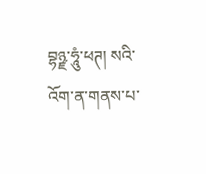བྷཉྫ་ཧཱུཾ་ཕཊ། སའི་འོག་ན་གནས་པ་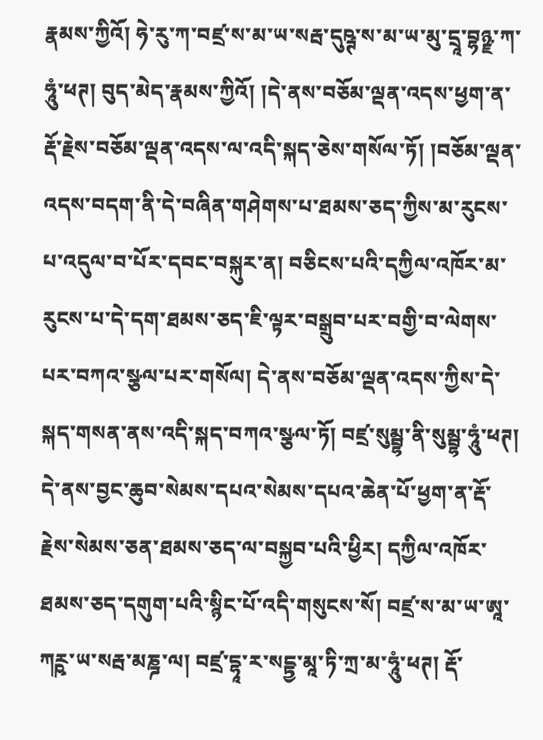རྣམས་ཀྱིའོ། ཧེ་རུ་ཀ་བཛྲ་ས་མ་ཡ་སརྦ་དུཥྚ་ས་མ་ཡ་མུ་དྲཱ་བྷཉྫ་ཀ་ཧཱུཾ་ཕཊ། བུད་མེད་རྣམས་ཀྱིའོ། །དེ་ནས་བཅོམ་ལྡན་འདས་ཕྱག་ན་རྡོ་རྗེས་བཅོམ་ལྡན་འདས་ལ་འདི་སྐད་ཅེས་གསོལ་ཏོ། །བཅོམ་ལྡན་འདས་བདག་ནི་དེ་བཞིན་གཤེགས་པ་ཐམས་ཅད་ཀྱིས་མ་རུངས་པ་འདུལ་བ་པོར་དབང་བསྐུར་ན། བཅིངས་པའི་དཀྱིལ་འཁོར་མ་རུངས་པ་དེ་དག་ཐམས་ཅད་ཇི་ལྟར་བསྒྲུབ་པར་བགྱི་བ་ལེགས་པར་བཀའ་སྩལ་པར་གསོལ། དེ་ནས་བཅོམ་ལྡན་འདས་ཀྱིས་དེ་སྐད་གསན་ནས་འདི་སྐད་བཀའ་སྩལ་ཏོ། བཛྲ་སུམྦྷ་ནི་སུམྦྷ་ཧཱུཾ་ཕཊ། དེ་ནས་བྱང་ཆུབ་སེམས་དཔའ་སེམས་དཔའ་ཆེན་པོ་ཕྱག་ན་རྡོ་རྗེས་སེམས་ཅན་ཐམས་ཅད་ལ་བསྐྱབ་པའི་ཕྱིར། དཀྱིལ་འཁོར་ཐམས་ཅད་དགུག་པའི་སྙིང་པོ་འདི་གསུངས་སོ། བཛྲ་ས་མ་ཡ་ཨཱ་ཀཪྵ་ཡ་སརྦ་མཎྜ་ལ། བཛྲ་དྷཱ་ར་སདྟྱ་མཱ་ཏི་ཀྲ་མ་ཧཱུཾ་ཕཊ། རྡོ་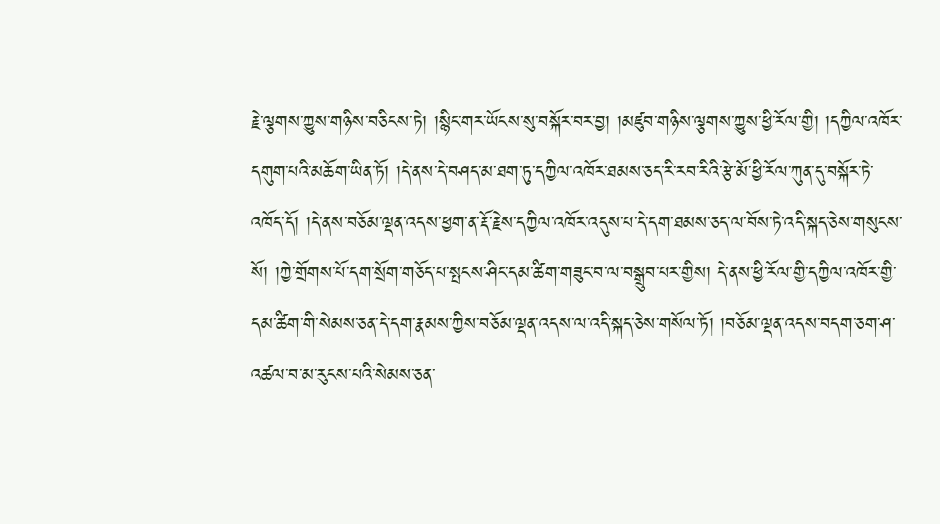རྗེ་ལྕགས་ཀྱུས་གཉིས་བཅིངས་ཏེ། །སྙིང་གར་ཡོངས་སུ་བསྐོར་བར་བྱ། །མཛུབ་གཉིས་ལྕགས་ཀྱུས་ཕྱི་རོལ་གྱི། །དཀྱིལ་འཁོར་དགུག་པའི་མཆོག་ཡིན་ཏོ། །དེ་ནས་དེ་བཤད་མ་ཐག་ཏུ་དཀྱིལ་འཁོར་ཐམས་ཅད་རི་རབ་རིའི་རྩེ་མོ་ཕྱི་རོལ་ཀུན་དུ་བསྐོར་ཏེ་འཁོད་དོ། །དེ་ནས་བཅོམ་ལྡན་འདས་ཕྱག་ན་རྡོ་རྗེས་དཀྱིལ་འཁོར་འདུས་པ་དེ་དག་ཐམས་ཅད་ལ་བོས་ཏེ་འདི་སྐད་ཅེས་གསུངས་སོ། །ཀྱེ་གྲོགས་པོ་དག་སྲོག་གཅོད་པ་སྤངས་ཤིང་དམ་ཚིག་གཟུང་བ་ལ་བསྒྲུབ་པར་གྱིས། དེ་ནས་ཕྱི་རོལ་གྱི་དཀྱིལ་འཁོར་གྱི་དམ་ཚིག་གི་སེམས་ཅན་དེ་དག་རྣམས་ཀྱིས་བཅོམ་ལྡན་འདས་ལ་འདི་སྐད་ཅེས་གསོལ་ཏོ། །བཅོམ་ལྡན་འདས་བདག་ཅག་ཤ་འཚལ་བ་མ་རུངས་པའི་སེམས་ཅན་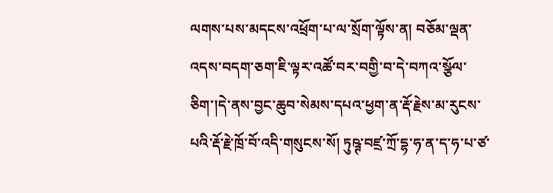ལགས་པས་མདངས་འཕྲོག་པ་ལ་སྲོག་ལྟོས་ན། བཅོམ་ལྡན་འདས་བདག་ཅག་ཇི་ལྟར་འཚོ་བར་བགྱི་བ་དེ་བཀའ་སྩོལ་ཅིག་།དེ་ནས་བྱང་ཆུབ་སེམས་དཔའ་ཕྱག་ན་རྡོ་རྗེས་མ་རུངས་པའི་རྡོ་རྗེ་ཁྲོ་བོ་འདི་གསུངས་སོ། ཏུཥྚ་བཛྲ་ཀྲོ་དྷ་ཧ་ན་ད་ཧ་པ་ཙ་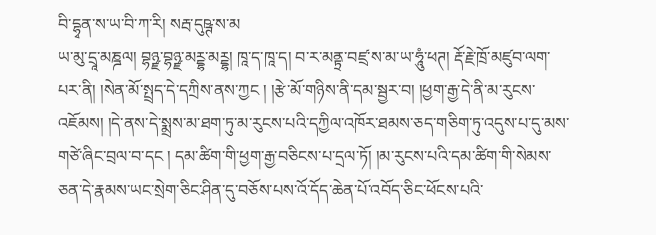བི་དྷྭན་ས་ཡ་བི་ཀ་རི། སརྦ་དུཥྚ་ས་མ
ཡ་མུ་དྲཱ་མཎྜལ། བྷཉྫ་བྷཉྫ་མཪྡྷ་མཪྡྷ། ཁཱ་ད་ཁཱ་ད། བ་ར་མནྟྲ་བཛྲ་ས་མ་ཡ་ཧཱུཾ་ཕཊ། རྡོ་རྗེ་ཁྲོ་མཛུབ་ལག་པར་ནི། །སེན་མོ་སྤྲད་དེ་དཀྲིས་ནས་ཀྱང ། །རྩེ་མོ་གཉིས་ནི་དམ་སྦྱར་བ། །ཕྱག་རྒྱ་དེ་ནི་མ་རུངས་འཇོམས། །དེ་ནས་དེ་སྨྲས་མ་ཐག་ཏུ་མ་རུངས་པའི་དཀྱིལ་འཁོར་ཐམས་ཅད་གཅིག་ཏུ་འདུས་པ་དུ་མས་གཙེ་ཞིང་བྲལ་བ་དང ། དམ་ཚིག་གི་ཕྱག་རྒྱ་བཅིངས་པ་དྲལ་ཏོ། །མ་རུངས་པའི་དམ་ཚིག་གི་སེམས་ཅན་དེ་རྣམས་ཡང་སྲེག་ཅིང་ཤིན་དུ་བཅོས་པས་འོ་དོད་ཆེན་པོ་འབོད་ཅིང་ཕོངས་པའི་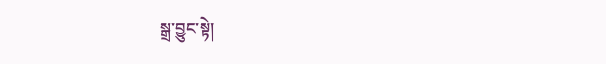སྒྲ་བྱུང་སྟེ།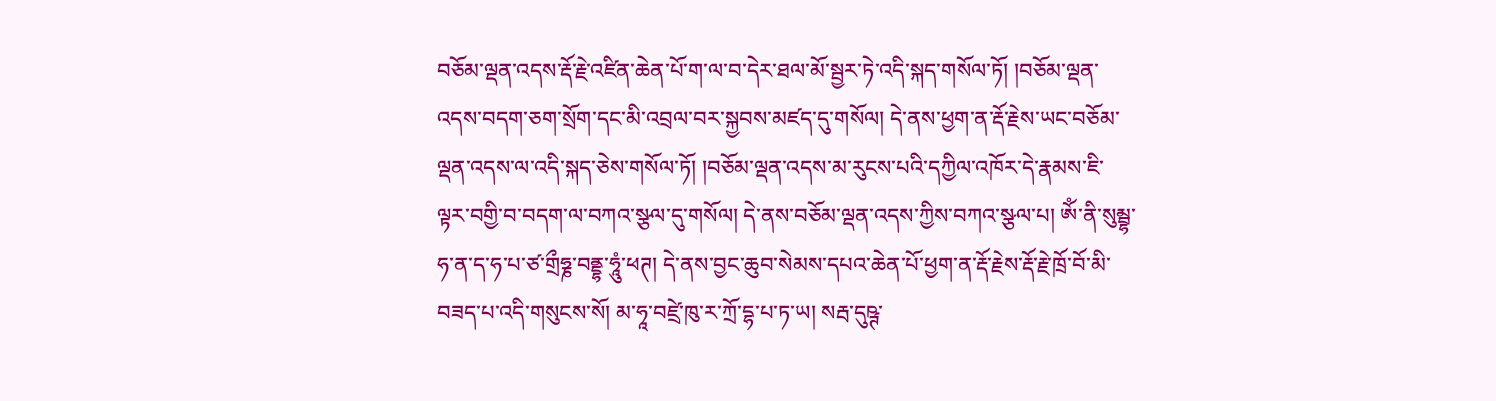བཅོམ་ལྡན་འདས་རྡོ་རྗེ་འཛིན་ཆེན་པོ་ག་ལ་བ་དེར་ཐལ་མོ་སྦྱར་ཏེ་འདི་སྐད་གསོལ་ཏོ། །བཅོམ་ལྡན་འདས་བདག་ཅག་སྲོག་དང་མི་འབྲལ་བར་སྐྱབས་མཛད་དུ་གསོལ། དེ་ནས་ཕྱག་ན་རྡོ་རྗེས་ཡང་བཅོམ་ལྡན་འདས་ལ་འདི་སྐད་ཅེས་གསོལ་ཏོ། །བཅོམ་ལྡན་འདས་མ་རུངས་པའི་དཀྱིལ་འཁོར་དེ་རྣམས་ཇི་ལྟར་བགྱི་བ་བདག་ལ་བཀའ་སྩལ་དུ་གསོལ། དེ་ནས་བཅོམ་ལྡན་འདས་ཀྱིས་བཀའ་སྩལ་པ། ཨོཾ་ནི་སུམྦྷ་ཧ་ན་ད་ཧ་པ་ཙ་གྲྀཧྞ་བནྡྷ་ཧཱུཾ་ཕཊ། དེ་ནས་བྱང་ཆུབ་སེམས་དཔའ་ཆེན་པོ་ཕྱག་ན་རྡོ་རྗེས་རྡོ་རྗེ་ཁྲོ་བོ་མི་བཟད་པ་འདི་གསུངས་སོ། མ་ཧཱ་བཛྲེ་ཁུ་ར་ཀྲོ་དྷ་པ་ཏ་ཡ། སརྦ་དུཥྚ་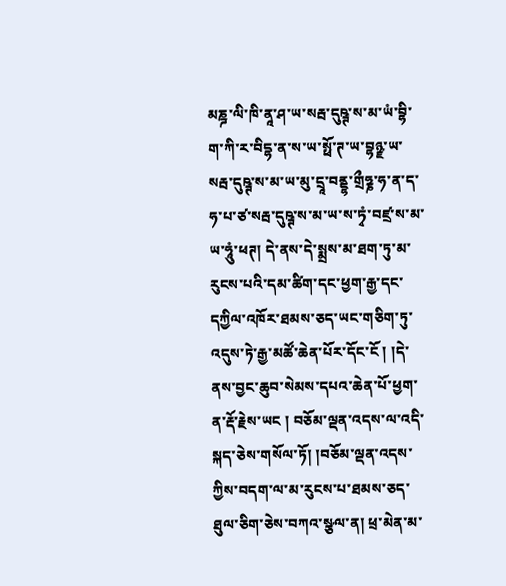མཎྜ་ལི་ཁི་ནཱ་ཤ་ཡ་སརྦ་དུཥྚ་ས་མ་ཡཾ་བྷི་ག་ཀི་ར་བིདྷ་ན་ས་ཡ་སྥོ་ཊ་ཡ་བྷཉྫ་ཡ་སརྦ་དུཥྚ་ས་མ་ཡ་མུ་དྲཱ་བནྡྷ་གྲྀཧྞ་ཧ་ན་ད་ཧ་པ་ཙ་སརྦ་དུཥྚ་ས་མ་ཡ་ས་ཏྭཾ་བཛྲ་ས་མ་ཡ་ཧཱུཾ་ཕཊ། དེ་ནས་དེ་སྨྲས་མ་ཐག་ཏུ་མ་རུངས་པའི་དམ་ཚིག་དང་ཕྱག་རྒྱ་དང་དཀྱིལ་འཁོར་ཐམས་ཅད་ཡང་གཅིག་ཏུ་འདུས་ཏེ་རྒྱ་མཚོ་ཆེན་པོར་དོང་ངོ ། །དེ་ནས་བྱང་ཆུབ་སེམས་དཔའ་ཆེན་པོ་ཕྱག་ན་རྡོ་རྗེས་ཡང ། བཅོམ་ལྡན་འདས་ལ་འདི་སྐད་ཅེས་གསོལ་ཏོ། །བཅོམ་ལྡན་འདས་ཀྱིས་བདག་ལ་མ་རུངས་པ་ཐམས་ཅད་ཐུལ་ཅིག་ཅེས་བཀའ་སྩལ་ན། ཕྲ་མེན་མ་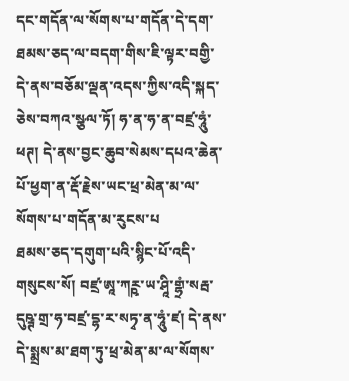དང་གདོན་ལ་སོགས་པ་གདོན་དེ་དག་ཐམས་ཅད་ལ་བདག་གིས་ཇི་ལྟར་བགྱི་དེ་ནས་བཅོམ་ལྡན་འདས་ཀྱིས་འདི་སྐད་ཅེས་བཀའ་སྩལ་ཏོ། ཧ་ན་ཧ་ན་བཛྲ་ཧཱུཾ་ཕཊ། དེ་ནས་བྱང་ཆུབ་སེམས་དཔའ་ཆེན་པོ་ཕྱག་ན་རྡོ་རྗེས་ཡང་ཕྲ་མེན་མ་ལ་སོགས་པ་གདོན་མ་རུངས་པ
ཐམས་ཅད་དགུག་པའི་སྙིང་པོ་འདི་གསུངས་སོ། བཛྲ་ཨཱ་ཀཪྵ་ཡ་ཤཱི་གྷྲཾ་སརྦ་དུཥྚ་གྲ་ཧ་བཛྲ་དྷ་ར་སཏྭ་ན་ཧཱུཾ་ཛ། དེ་ནས་དེ་སྨྲས་མ་ཐག་ཏུ་ཕྲ་མེན་མ་ལ་སོགས་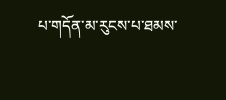པ་གདོན་མ་རུངས་པ་ཐམས་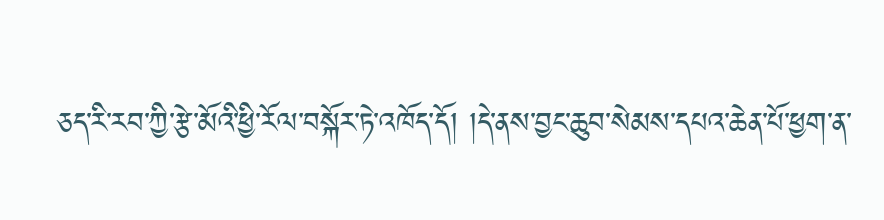ཅད་རི་རབ་ཀྱི་རྩེ་མོའི་ཕྱི་རོལ་བསྐོར་ཏེ་འཁོད་དོ། །དེ་ནས་བྱང་ཆུབ་སེམས་དཔའ་ཆེན་པོ་ཕྱག་ན་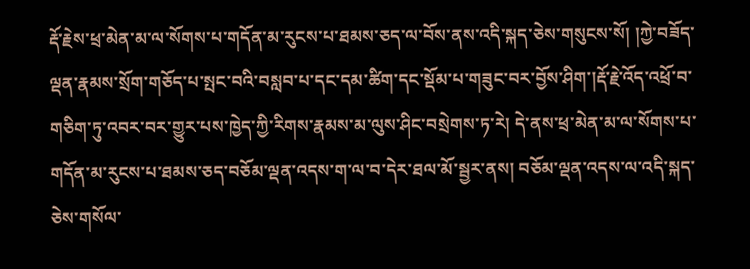རྡོ་རྗེས་ཕྲ་མེན་མ་ལ་སོགས་པ་གདོན་མ་རུངས་པ་ཐམས་ཅད་ལ་བོས་ནས་འདི་སྐད་ཅེས་གསུངས་སོ། །ཀྱེ་བཟོད་ལྡན་རྣམས་སྲོག་གཅོད་པ་སྤང་བའི་བསླབ་པ་དང་དམ་ཚིག་དང་སྡོམ་པ་གཟུང་བར་བྱོས་ཤིག་།རྡོ་རྗེ་འོད་འཕྲོ་བ་གཅིག་ཏུ་འབར་བར་གྱུར་པས་ཁྱེད་ཀྱི་རིགས་རྣམས་མ་ལུས་ཤིང་བསྲེགས་ཏ་རེ། དེ་ནས་ཕྲ་མེན་མ་ལ་སོགས་པ་གདོན་མ་རུངས་པ་ཐམས་ཅད་བཅོམ་ལྡན་འདས་ག་ལ་བ་དེར་ཐལ་མོ་སྦྱར་ནས། བཅོམ་ལྡན་འདས་ལ་འདི་སྐད་ཅེས་གསོལ་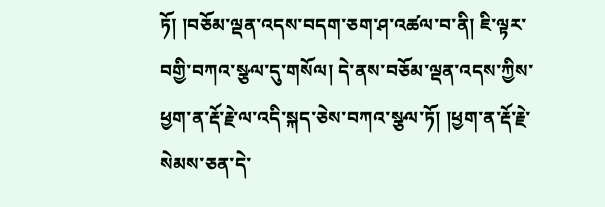ཏོ། །བཅོམ་ལྡན་འདས་བདག་ཅག་ཤ་འཚལ་བ་ནི། ཇི་ལྟར་བགྱི་བཀའ་སྩལ་དུ་གསོལ། དེ་ནས་བཅོམ་ལྡན་འདས་ཀྱིས་ཕྱག་ན་རྡོ་རྗེ་ལ་འདི་སྐད་ཅེས་བཀའ་སྩལ་ཏོ། །ཕྱག་ན་རྡོ་རྗེ་སེམས་ཅན་དེ་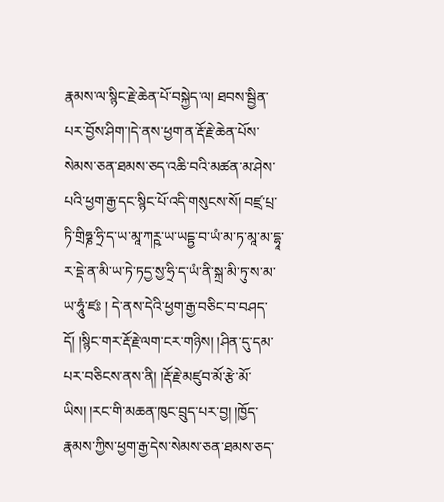རྣམས་ལ་སྙིང་རྗེ་ཆེན་པོ་བསྐྱེད་ལ། ཐབས་སྦྱིན་པར་བྱོས་ཤིག་།དེ་ནས་ཕྱག་ན་རྡོ་རྗེ་ཆེན་པོས་སེམས་ཅན་ཐམས་ཅད་འཆི་བའི་མཚན་མ་ཤེས་པའི་ཕྱག་རྒྱ་དང་སྙིང་པོ་འདི་གསུངས་སོ། བཛྲ་པྲ་ཏི་གྲིཧྞ་ཧྲི་ད་ཡ་མཱ་ཀཪྵ་ཡ་ཡདྟྱ་བ་ཡཾ་མ་ཏ་མཱ་མ་དྷཱ་ར་དྡེ་ན་མི་ཡ་ཏེ་ཏདྱ་སྱ་ཧྲི་ད་ཡཾ་ནི་སྐྲ་མི་ཏུ་ས་མ་ཡ་ཧཱུཾ་ཛཿ ། དེ་ནས་དེའི་ཕྱག་རྒྱ་བཅིང་བ་བཤད་དོ། །སྙིང་གར་རྡོ་རྗེ་ལག་ངར་གཉིས། །ཤིན་དུ་དམ་པར་བཅིངས་ནས་ནི། །རྡོ་རྗེ་མཛུབ་མོ་རྩེ་མོ་ཡིས། །རང་གི་མཆན་ཁུང་བྲུད་པར་བྱ། །ཁྱོད་རྣམས་ཀྱིས་ཕྱག་རྒྱ་དེས་སེམས་ཅན་ཐམས་ཅད་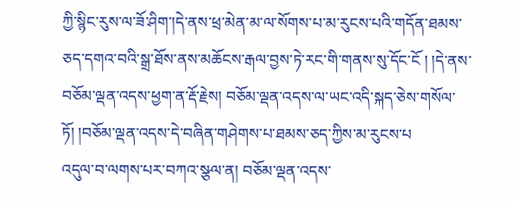ཀྱི་སྙིང་རུས་ལ་ཟོ་ཤིག་།དེ་ནས་ཕྲ་མེན་མ་ལ་སོགས་པ་མ་རུངས་པའི་གདོན་ཐམས་ཅད་དགའ་བའི་སྒྲ་ཐོས་ནས་མཆོངས་རྒལ་བྱས་ཏེ་རང་གི་གནས་སུ་དོང་ངོ ། །དེ་ནས་བཅོམ་ལྡན་འདས་ཕྱག་ན་རྡོ་རྗེས། བཅོམ་ལྡན་འདས་ལ་ཡང་འདི་སྐད་ཅེས་གསོལ་ཏོ། །བཅོམ་ལྡན་འདས་དེ་བཞིན་གཤེགས་པ་ཐམས་ཅད་ཀྱིས་མ་རུངས་པ
འདུལ་བ་ལགས་པར་བཀའ་སྩལ་ན། བཅོམ་ལྡན་འདས་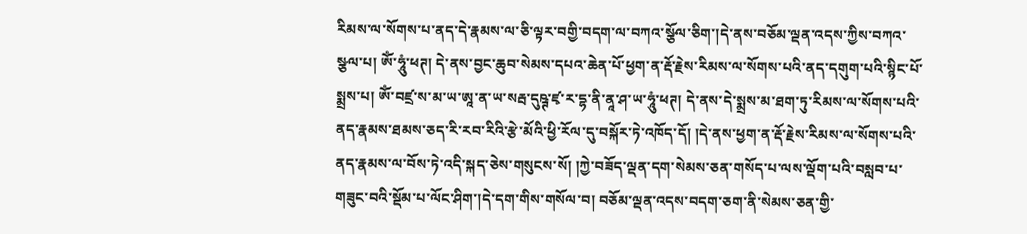རིམས་ལ་སོགས་པ་ནད་དེ་རྣམས་ལ་ཅི་ལྟར་བགྱི་བདག་ལ་བཀའ་སྩོལ་ཅིག་།དེ་ནས་བཅོམ་ལྡན་འདས་ཀྱིས་བཀའ་སྩལ་པ། ཨོཾ་ཧཱུཾ་ཕཊ། དེ་ནས་བྱང་ཆུབ་སེམས་དཔའ་ཆེན་པོ་ཕྱག་ན་རྡོ་རྗེས་རིམས་ལ་སོགས་པའི་ནད་དགུག་པའི་སྙིང་པོ་སྨྲས་པ། ཨོཾ་བཛྲ་ས་མ་ཡ་ཨཱ་ན་ཡ་སརྦ་དུཥྚ་ཛྭ་ར་དྷ་ནི་ནཱ་ཤ་ཡ་ཧཱུཾ་ཕཊ། དེ་ནས་དེ་སྨྲས་མ་ཐག་ཏུ་རིམས་ལ་སོགས་པའི་ནད་རྣམས་ཐམས་ཅད་རི་རབ་རིའི་རྩེ་མོའི་ཕྱི་རོལ་དུ་བསྐོར་ཏེ་འཁོད་དོ། །དེ་ནས་ཕྱག་ན་རྡོ་རྗེས་རིམས་ལ་སོགས་པའི་ནད་རྣམས་ལ་བོས་ཏེ་འདི་སྐད་ཅེས་གསུངས་སོ། །ཀྱེ་བཟོད་ལྡན་དག་སེམས་ཅན་གསོད་པ་ལས་ལྡོག་པའི་བསླབ་པ་གཟུང་བའི་སྡོམ་པ་ལོང་ཤིག་།དེ་དག་གིས་གསོལ་བ། བཅོམ་ལྡན་འདས་བདག་ཅག་ནི་སེམས་ཅན་གྱི་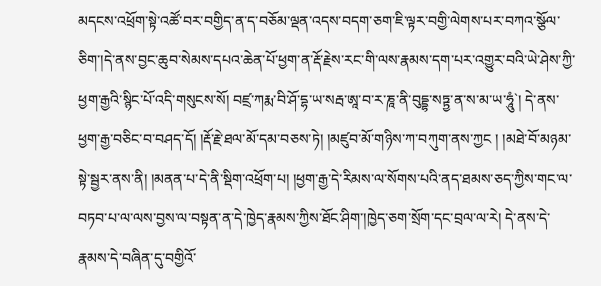མདངས་འཕྲོག་སྟེ་འཚོ་བར་བགྱིད་ན་ད་བཅོམ་ལྡན་འདས་བདག་ཅག་ཇི་ལྟར་བགྱི་ལེགས་པར་བཀའ་སྩོལ་ཅིག་།དེ་ནས་བྱང་ཆུབ་སེམས་དཔའ་ཆེན་པོ་ཕྱག་ན་རྡོ་རྗེས་རང་གི་ལས་རྣམས་དག་པར་འགྱུར་བའི་ཡེ་ཤེས་ཀྱི་ཕྱག་རྒྱའི་སྙིང་པོ་འདི་གསུངས་སོ། བཛྲ་ཀརྨ་བི་ཤོ་དྷ་ཡ་སརྦ་ཨཱ་བ་ར་ཎཱ་ནི་བུདྡྷ་སཏྟྱ་ན་ས་མ་ཡ་ཧཱུཾ`། དེ་ནས་ཕྱག་རྒྱ་བཅིང་བ་བཤད་དོ། །རྡོ་རྗེ་ཐལ་མོ་དམ་བཅས་ཏེ། །མཛུབ་མོ་གཉིས་ཀ་བཀུག་ནས་ཀྱང ། །མཐེ་བོ་མཉམ་སྟེ་སྦྱར་ནས་ནི། །མནན་པ་དེ་ནི་སྡིག་འཕྲོག་པ། །ཕྱག་རྒྱ་དེ་རིམས་ལ་སོགས་པའི་ནད་ཐམས་ཅད་ཀྱིས་གང་ལ་བཏབ་པ་ལ་ལས་བྱས་ལ་བསྟན་ན་དེ་ཁྱེད་རྣམས་ཀྱིས་ཐོང་ཤིག་།ཁྱེད་ཅག་སྲོག་དང་བྲལ་ལ་རེ། དེ་ནས་དེ་རྣམས་དེ་བཞིན་དུ་བགྱིའོ་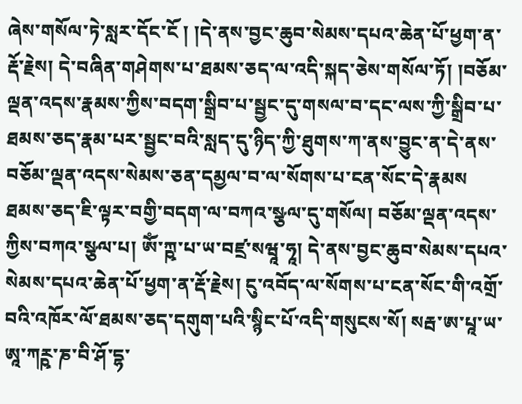ཞེས་གསོལ་ཏེ་སླར་དོང་ངོ ། །དེ་ནས་བྱང་ཆུབ་སེམས་དཔའ་ཆེན་པོ་ཕྱག་ན་རྡོ་རྗེས། དེ་བཞིན་གཤེགས་པ་ཐམས་ཅད་ལ་འདི་སྐད་ཅེས་གསོལ་ཏོ། །བཅོམ་ལྡན་འདས་རྣམས་ཀྱིས་བདག་སྒྲིབ་པ་སྦྱང་དུ་གསལ་བ་དང་ལས་ཀྱི་སྒྲིབ་པ་ཐམས་ཅད་རྣམ་པར་སྦྱང་བའི་སླད་དུ་ཉིད་ཀྱི་ཐུགས་ཀ་ནས་བྱུང་ན་དེ་ནས་བཅོམ་ལྡན་འདས་སེམས་ཅན་དམྱལ་བ་ལ་སོགས་པ་ངན་སོང་དེ་རྣམས
ཐམས་ཅད་ཇི་ལྟར་བགྱི་བདག་ལ་བཀའ་སྩལ་དུ་གསོལ། བཅོམ་ལྡན་འདས་ཀྱིས་བཀའ་སྩལ་པ། ཨོཾ་ཀྵ་པ་ཡ་བཛྲ་སཝཱ་ཧཱ། དེ་ནས་བྱང་ཆུབ་སེམས་དཔའ་སེམས་དཔའ་ཆེན་པོ་ཕྱག་ན་རྡོ་རྗེས། ངུ་འབོད་ལ་སོགས་པ་ངན་སོང་གི་འགྲོ་བའི་འཁོར་ལོ་ཐམས་ཅད་དགུག་པའི་སྙིང་པོ་འདི་གསུངས་སོ། སརྦ་ཨ་པཱ་ཡ་ཨཱ་ཀཪྵ་ཎ་བི་ཤོ་དྷ་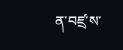ན་བཛྲ་ས་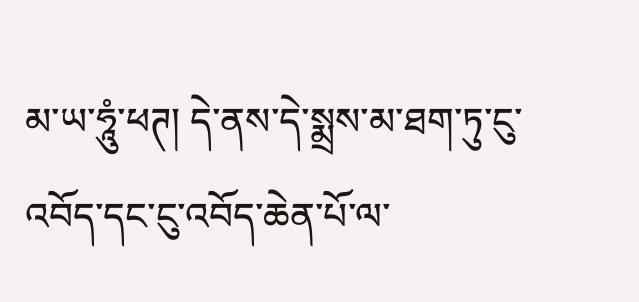མ་ཡ་ཧཱུཾ་ཕཊ། དེ་ནས་དེ་སྨྲས་མ་ཐག་ཏུ་ངུ་འབོད་དང་ངུ་འབོད་ཆེན་པོ་ལ་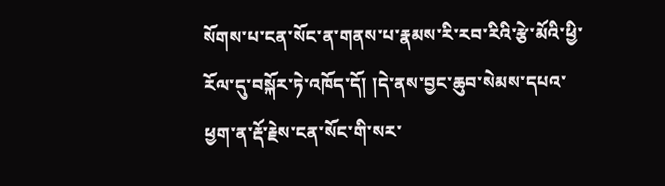སོགས་པ་ངན་སོང་ན་གནས་པ་རྣམས་རི་རབ་རིའི་རྩེ་མོའི་ཕྱི་རོལ་དུ་བསྐོར་ཏེ་འཁོད་དོ། །དེ་ནས་བྱང་ཆུབ་སེམས་དཔའ་ཕྱག་ན་རྡོ་རྗེས་ངན་སོང་གི་སར་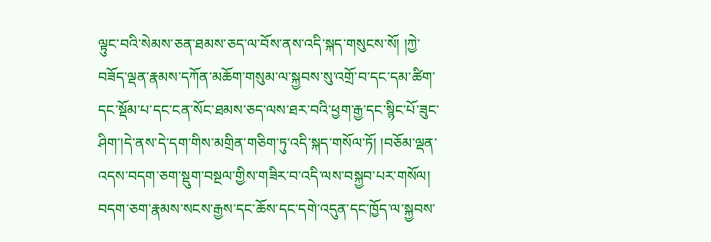ལྟུང་བའི་སེམས་ཅན་ཐམས་ཅད་ལ་བོས་ནས་འདི་སྐད་གསུངས་སོ། །ཀྱེ་བཟོད་ལྡན་རྣམས་དཀོན་མཆོག་གསུམ་ལ་སྐྱབས་སུ་འགྲོ་བ་དང་དམ་ཚིག་དང་སྡོམ་པ་དང་ངན་སོང་ཐམས་ཅད་ལས་ཐར་བའི་ཕྱག་རྒྱ་དང་སྙིང་པོ་ཟུང་ཤིག་།དེ་ནས་དེ་དག་གིས་མགྲིན་གཅིག་ཏུ་འདི་སྐད་གསོལ་ཏོ། །བཅོམ་ལྡན་འདས་བདག་ཅག་སྡུག་བསྔལ་གྱིས་གཟིར་བ་འདི་ལས་བསྐྱབ་པར་གསོལ། བདག་ཅག་རྣམས་སངས་རྒྱས་དང་ཆོས་དང་དགེ་འདུན་དང་ཁྱོད་ལ་སྐྱབས་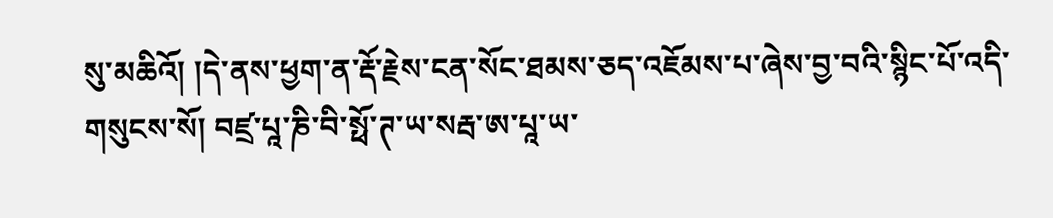སུ་མཆིའོ། །དེ་ནས་ཕྱག་ན་རྡོ་རྗེས་ངན་སོང་ཐམས་ཅད་འཇོམས་པ་ཞེས་བྱ་བའི་སྙིང་པོ་འདི་གསུངས་སོ། བཛྲ་པཱ་ཎི་བི་སྥོ་ཊ་ཡ་སརྦ་ཨ་པཱ་ཡ་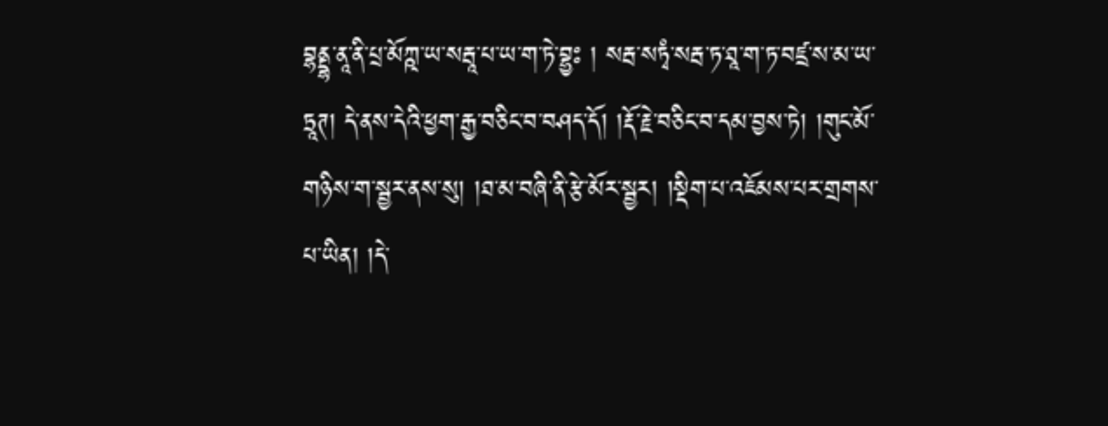བྷནྡྷ་ནཱ་ནི་པྲ་མོཀྵ་ཡ་སརྦཱ་པ་ཡ་ག་ཏེ་བྷྱཿ ། སརྦ་སཏྭཾ་སརྦ་ཏ་ཐཱ་ག་ཏ་བཛྲ་ས་མ་ཡ་ཏྲཱཊ། དེ་ནས་དེའི་ཕྱག་རྒྱ་བཅིང་བ་བཤད་དོ། །རྡོ་རྗེ་བཅིང་བ་དམ་བྱས་ཏེ། །གུང་མོ་གཉིས་ག་སྦྱར་ནས་སུ། །ཐ་མ་བཞི་ནི་རྩེ་མོར་སྦྱར། །སྡིག་པ་འཇོམས་པར་གྲགས་པ་ཡིན། །དེ་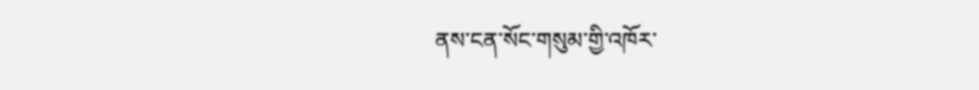ནས་ངན་སོང་གསུམ་གྱི་འཁོར་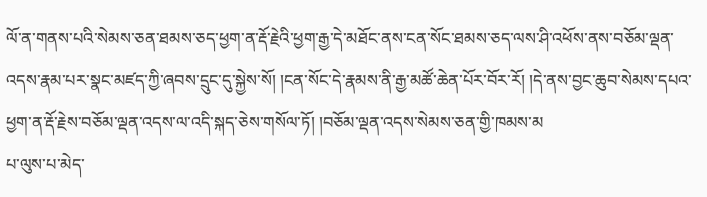ལོ་ན་གནས་པའི་སེམས་ཅན་ཐམས་ཅད་ཕྱག་ན་རྡོ་རྗེའི་ཕྱག་རྒྱ་དེ་མཐོང་ནས་ངན་སོང་ཐམས་ཅད་ལས་ཤི་འཕོས་ནས་བཅོམ་ལྡན་འདས་རྣམ་པར་སྣང་མཛད་ཀྱི་ཞབས་དྲུང་དུ་སྐྱེས་སོ། །ངན་སོང་དེ་རྣམས་ནི་རྒྱ་མཚོ་ཆེན་པོར་བོར་རོ། །དེ་ནས་བྱང་ཆུབ་སེམས་དཔའ་ཕྱག་ན་རྡོ་རྗེས་བཅོམ་ལྡན་འདས་ལ་འདི་སྐད་ཅེས་གསོལ་ཏོ། །བཅོམ་ལྡན་འདས་སེམས་ཅན་གྱི་ཁམས་མ
པ་ལུས་པ་མེད་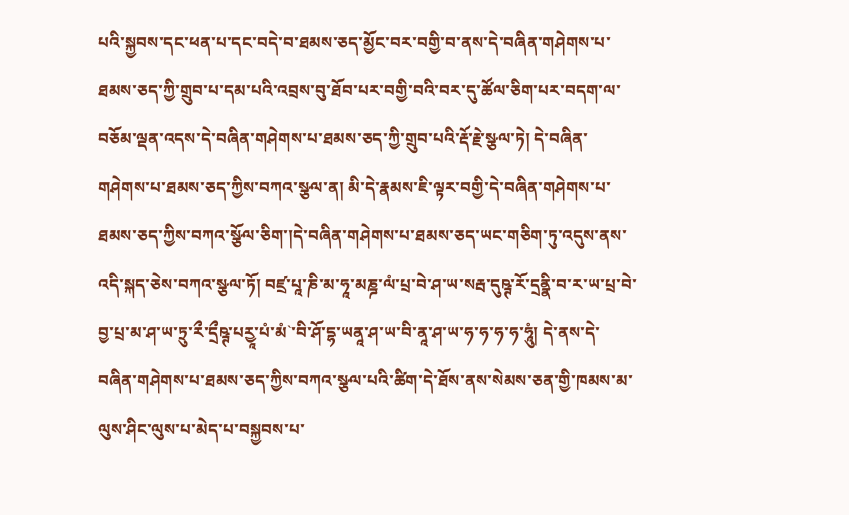པའི་སྐྱབས་དང་ཕན་པ་དང་བདེ་བ་ཐམས་ཅད་མྱོང་བར་བགྱི་བ་ནས་དེ་བཞིན་གཤེགས་པ་ཐམས་ཅད་ཀྱི་གྲུབ་པ་དམ་པའི་འབྲས་བུ་ཐོབ་པར་བགྱི་བའི་བར་དུ་ཚོལ་ཅིག་པར་བདག་ལ་བཅོམ་ལྡན་འདས་དེ་བཞིན་གཤེགས་པ་ཐམས་ཅད་ཀྱི་གྲུབ་པའི་རྡོ་རྗེ་སྩལ་ཏེ། དེ་བཞིན་གཤེགས་པ་ཐམས་ཅད་ཀྱིས་བཀའ་སྩལ་ན། མི་དེ་རྣམས་ཇི་ལྟར་བགྱི་དེ་བཞིན་གཤེགས་པ་ཐམས་ཅད་ཀྱིས་བཀའ་སྩོལ་ཅིག་།དེ་བཞིན་གཤེགས་པ་ཐམས་ཅད་ཡང་གཅིག་ཏུ་འདུས་ནས་འདི་སྐད་ཅེས་བཀའ་སྩལ་ཏོ། བཛྲ་པཱ་ཎི་མ་ཧཱ་མཎྜ་ལཾ་པྲ་བེ་ཤ་ཡ་སརྦ་དུཥྚ་རོ་དྲནྣི་བ་ར་ཡ་པྲ་བེ་བྱ་པྲ་མ་ཤ་ཡ་ཏྲུ་རྀ་དྲྀཥྚ་པརྱཱ་པཾ་མཾ`་བི་ཤོ་དྷ་ཡནཱ་ཤ་ཡ་བི་ནཱ་ཤ་ཡ་ཧ་ཧ་ཧ་ཧ་ཧཱུཾ། དེ་ནས་དེ་བཞིན་གཤེགས་པ་ཐམས་ཅད་ཀྱིས་བཀའ་སྩལ་པའི་ཚིག་དེ་ཐོས་ནས་སེམས་ཅན་གྱི་ཁམས་མ་ལུས་ཤིང་ལུས་པ་མེད་པ་བསྐྱབས་པ་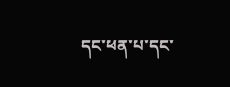དང་ཕན་པ་དང་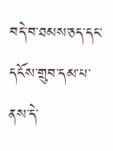བདེ་བ་ཐམས་ཅད་དང་དངོས་གྲུབ་དམ་པ་ནས་དེ་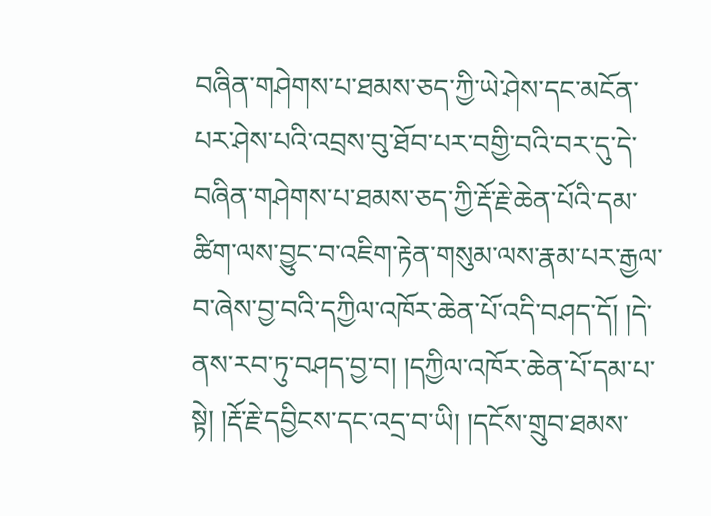བཞིན་གཤེགས་པ་ཐམས་ཅད་ཀྱི་ཡེ་ཤེས་དང་མངོན་པར་ཤེས་པའི་འབྲས་བུ་ཐོབ་པར་བགྱི་བའི་བར་དུ་དེ་བཞིན་གཤེགས་པ་ཐམས་ཅད་ཀྱི་རྡོ་རྗེ་ཆེན་པོའི་དམ་ཚིག་ལས་བྱུང་བ་འཇིག་རྟེན་གསུམ་ལས་རྣམ་པར་རྒྱལ་བ་ཞེས་བྱ་བའི་དཀྱིལ་འཁོར་ཆེན་པོ་འདི་བཤད་དོ། །དེ་ནས་རབ་ཏུ་བཤད་བྱ་བ། །དཀྱིལ་འཁོར་ཆེན་པོ་དམ་པ་སྟེ། །རྡོ་རྗེ་དབྱིངས་དང་འདྲ་བ་ཡི། །དངོས་གྲུབ་ཐམས་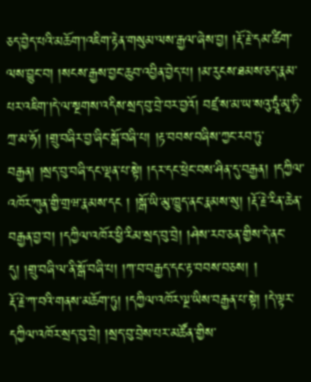ཅད་བྱེད་པའི་མཆོག་།འཇིག་རྟེན་གསུམ་ལས་རྒྱལ་ཞེས་བྱ། །རྡོ་རྗེ་དམ་ཚིག་ལས་བྱུང་བ། །སངས་རྒྱས་བྱང་ཆུབ་འབྱིན་བྱེད་པ། །མ་རུངས་ཐམས་ཅད་རྣམ་པར་འཇིག་།དེ་ལ་སྔགས་འདིས་སྲད་བུ་བྲེ་བར་བྱའོ། བཛྲ་ས་མ་ཡ་སའུ་ཏྲཱཾ་མཱ་ཏི་ཀྲ་མ་ཧོ། །གྲུ་བཞིར་བྱ་ཞིང་སྒོ་བཞི་པ། །རྟ་བབས་བཞིས་ཀྱང་རབ་ཏུ་བརྒྱན། །སྲད་བུ་བཞི་དང་ལྡན་པ་སྟེ། །དར་དང་ཕྲེང་བས་ཤིན་དུ་བརྒྱན། །དཀྱིལ་འཁོར་ཀུན་གྱི་གྲཝ་རྣམས་དང ། །སྒོ་ཡི་མུ་ཁྱུད་ནང་རྣམས་སུ། །རྡོ་རྗེ་རིན་ཆེན་བརྒྱན་བྱ་བ། །དཀྱིལ་འཁོར་ཕྱི་རིམ་སྲད་བུ་བྲེ། །ཤེས་རབ་ཅན་གྱིས་དེ་ནང་དུ། །གྲུ་བཞི་ལ་ནི་སྒོ་བཞི་པ། །ཀ་བ་བརྒྱད་དང་རྟ་བབས་བཅས། །
རྡོ་རྗེ་ཀ་བའི་གནས་མཆོག་ཏུ། །དཀྱིལ་འཁོར་ལྔ་ཡིས་བརྒྱན་པ་སྟེ། །དེ་ལྟར་དཀྱིལ་འཁོར་སྲད་བུ་བྲེ། །སྲད་བུ་བྲེས་པར་མཚོན་གྱིས་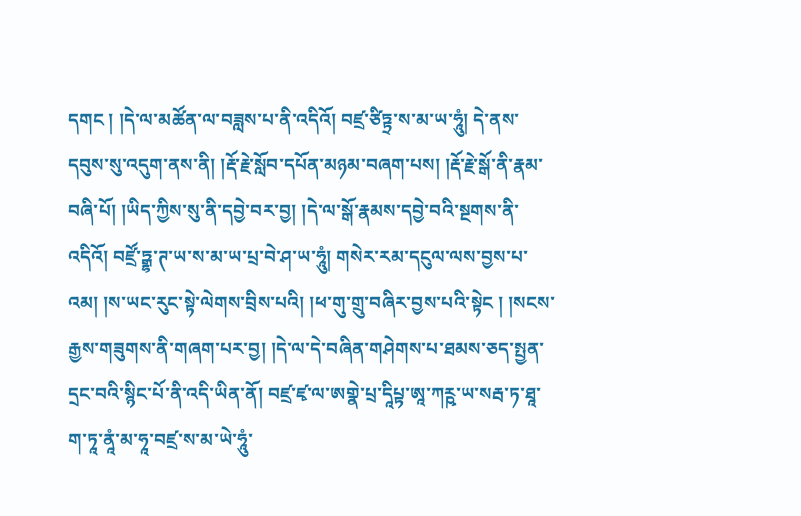དགང ། །དེ་ལ་མཚོན་ལ་བཟླས་པ་ནི་འདིའོ། བཛྲ་ཙིཏྟྲ་ས་མ་ཡ་ཧཱུཾ། དེ་ནས་དབུས་སུ་འདུག་ནས་ནི། །རྡོ་རྗེ་སློབ་དཔོན་མཉམ་བཞག་པས། །རྡོ་རྗེ་སྒོ་ནི་རྣམ་བཞི་པོ། །ཡིད་ཀྱིས་སུ་ནི་དབྱེ་བར་བྱ། །དེ་ལ་སྒོ་རྣམས་དབྱེ་བའི་སྔགས་ནི་འདིའོ། བཛྲོ་ཏྒྷ་ཊ་ཡ་ས་མ་ཡ་པྲ་བེ་ཤ་ཡ་ཧཱུཾ། གསེར་རམ་དངུལ་ལས་བྱས་པ་འམ། །ས་ཡང་རུང་སྟེ་ལེགས་བྲིས་པའི། །ཕ་གུ་གྲུ་བཞིར་བྱས་པའི་སྟེང ། །སངས་རྒྱས་གཟུགས་ནི་གཞག་པར་བྱ། །དེ་ལ་དེ་བཞིན་གཤེགས་པ་ཐམས་ཅད་སྤྱན་དྲང་བའི་སྙིང་པོ་ནི་འདི་ཡིན་ནོ། བཛྲ་ཛྭ་ལ་ཨགྣེ་པྲ་དཱིཔྟ་ཨཱ་ཀཪྵ་ཡ་སརྦ་ཏ་ཐཱ་ག་ཏཱ་ནཱཾ་མ་ཧཱ་བཛྲ་ས་མ་ཡེ་ཧཱུཾ་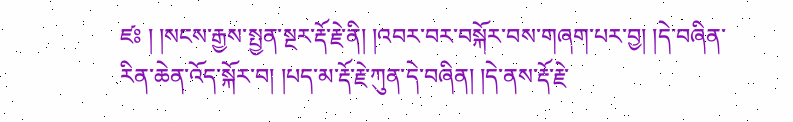ཛཿ ། །སངས་རྒྱས་སྤྱན་སྔར་རྡོ་རྗེ་ནི། །འབར་བར་བསྐོར་བས་གཞག་པར་བྱ། །དེ་བཞིན་རིན་ཆེན་འོད་སྐོར་བ། །པད་མ་རྡོ་རྗེ་ཀུན་དེ་བཞིན། །དེ་ནས་རྡོ་རྗེ་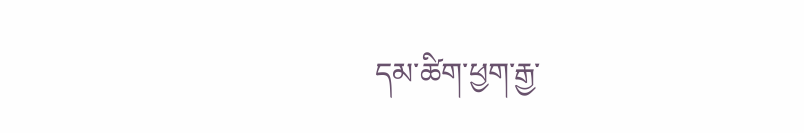དམ་ཚིག་ཕྱག་རྒྱ་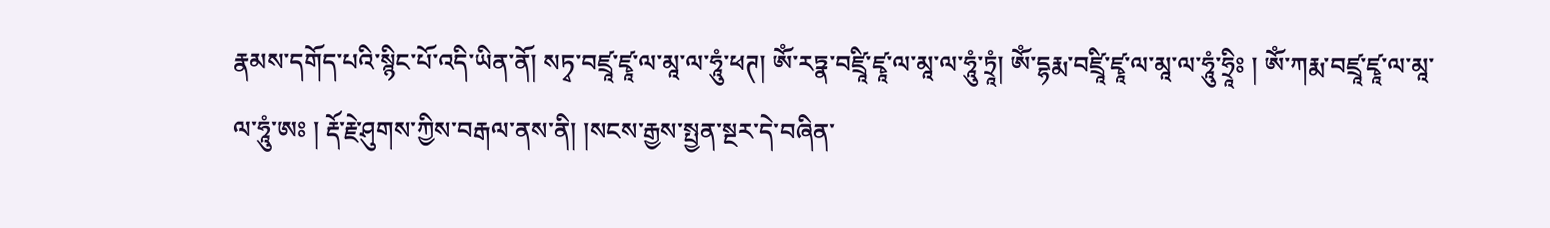རྣམས་དགོད་པའི་སྙིང་པོ་འདི་ཡིན་ནོ། སཏྭ་བཛྲཱ་ཛྭཱ་ལ་མཱ་ལ་ཧཱུཾ་ཕཊ། ཨོཾ་རཏྣ་བཛྲཱི་ཛྭཱ་ལ་མཱ་ལ་ཧཱུཾ་ཏྲཱཾ། ཨོཾ་དྷརྨ་བཛྲཱི་ཛྭཱ་ལ་མཱ་ལ་ཧཱུཾ་ཧྲཱིཿ ། ཨོཾ་ཀརྨ་བཛྲཱ་ཛྭཱ་ལ་མཱ་ལ་ཧཱུཾ་ཨཿ ། རྡོ་རྗེ་ཤུགས་ཀྱིས་བརྒལ་ནས་ནི། །སངས་རྒྱས་སྤྱན་སྔར་དེ་བཞིན་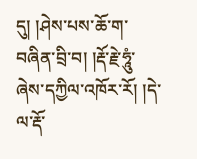དུ། །ཤེས་པས་ཆོ་ག་བཞིན་བྲི་བ། །རྡོ་རྗེ་ཧཱུཾ་ཞེས་དཀྱིལ་འཁོར་རོ། །དེ་ལ་རྡོ་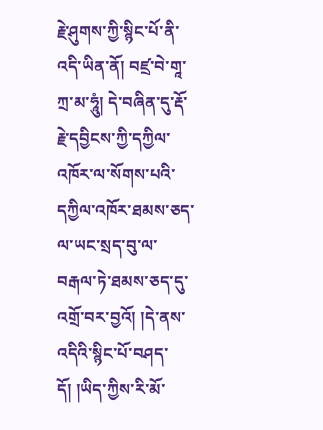རྗེ་ཤུགས་ཀྱི་སྙིང་པོ་ནི་འདི་ཡིན་ནོ། བཛྲ་བེ་གཱ་ཀྲ་མ་ཧཱུཾ། དེ་བཞིན་དུ་རྡོ་རྗེ་དབྱིངས་ཀྱི་དཀྱིལ་འཁོར་ལ་སོགས་པའི་དཀྱིལ་འཁོར་ཐམས་ཅད་ལ་ཡང་སྲད་བུ་ལ་བརྒལ་ཏེ་ཐམས་ཅད་དུ་འགྲོ་བར་བྱའོ། །དེ་ནས་འདིའི་སྙིང་པོ་བཤད་དོ། །ཡིད་ཀྱིས་རི་མོ་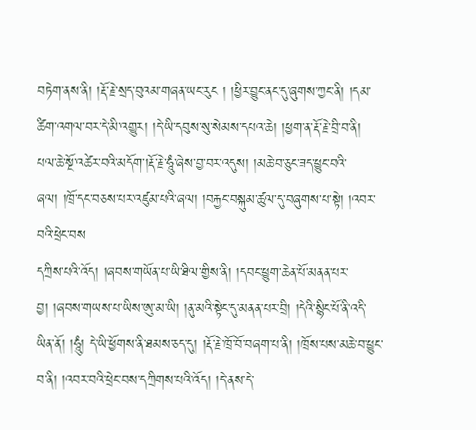བཏེག་ནས་ནི། །རྡོ་རྗེ་སྲད་བུའམ་གཞན་ཡང་རུང ། །ཕྱིར་བྱུང་ནང་དུ་ཞུགས་ཀྱང་ནི། །དམ་ཚིག་འགལ་བར་དེ་མི་འགྱུར། །དེ་ཡི་དབུས་སུ་སེམས་དཔའ་ཆེ། །ཕྱག་ན་རྡོ་རྗེ་བྲི་བ་ནི། པལ་ཆེ་སྔོ་འཚེར་བའི་མདོག་།རྡོ་རྗེ་ཧཱུཾ་ཞེས་བྱ་བར་འདུས། །མཆེ་བ་ཅུང་ཟད་ཕྱུང་བའི་ཞལ། །ཁྲོ་དང་བཅས་པར་འཛུམ་པའི་ཞལ། །བརྐྱང་བསྐུམ་ཚུལ་དུ་བཞུགས་པ་སྟེ། །འབར་བའི་ཕྲེང་བས
དཀྲིས་པའི་འོད། །ཞབས་གཡོན་པ་ཡི་ཐིལ་གྱིས་ནི། །དབང་ཕྱུག་ཆེན་པོ་མནན་པར་བྱ། །ཞབས་གཡས་པ་ཡིས་ཨུ་མ་ཡི། །ནུ་མའི་སྟེང་དུ་མནན་པར་བྲི། །དེའི་སྙིང་པོ་ནི་འདི་ཡིན་ནོ། །ཧཱུཾ། དེ་ཡི་ཕྱོགས་ནི་ཐམས་ཅད་དུ། །རྡོ་རྗེ་ཁྲོ་བོ་བཞག་པ་ནི། །ཁྲོས་པས་མཆེ་བ་ཕྱུང་བ་ནི། །འབར་བའི་ཕྲེང་བས་དཀྲིགས་པའི་འོད། །དེ་ནས་དེ་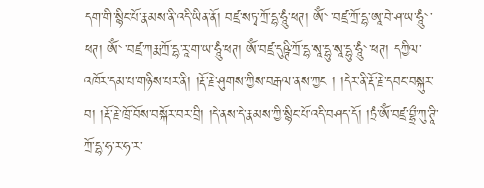དག་གི་སྙིང་པོ་རྣམས་ནི་འདི་ཡིན་ནོ། བཛྲ་སཏྭ་ཀྲོ་དྷ་ཧཱུཾ་ཕཊ། ཨོཾ`་བཛྲ་ཀྲོ་དྷ་ཨཱ་བེ་ཤ་ཡ་ཧཱུཾ`་ཕཊ། ཨོཾ`་བཛྲ་ཀརྨ་ཀྲོ་དྷ་རཱ་ག་ཡ་ཧཱུཾ་ཕཊ། ཨོཾ་བཛྲ་དུཥྚི་ཀྲོ་དྷ་སཱ་དྷུ་སཱ་དྷུ་ཧཱུཾ`་ཕཊ། དཀྱིལ་འཁོར་དམ་པ་གཉིས་པར་ནི། །རྡོ་རྗེ་ཤུགས་ཀྱིས་བརྒལ་ནས་ཀྱང ། །དེར་ནི་རྡོ་རྗེ་དབང་བསྐུར་བ། །རྡོ་རྗེ་ཁྲོ་བོས་བསྐོར་བར་བྲི། །དེ་ནས་དེ་རྣམས་ཀྱི་སྙིང་པོ་འདི་བཤད་དོ། །ཏྲཾ་ཨོཾ་བཛྲ་བྷྲྀ་ཀུ་ཊཱི་ཀྲོ་དྷ་ཧ་ར་ཧ་ར་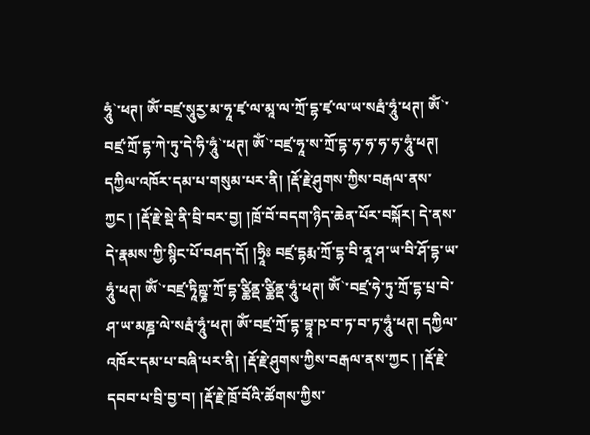ཧཱུཾ`་ཕཊ། ཨོཾ་བཛྲ་སཱུརྱ་མ་ཧཱ་ཛྭ་ལ་མཱ་ལ་ཀྲོ་དྷ་ཛྭ་ལ་ཡ་སརྦཾ་ཧཱུཾ་ཕཊ། ཨོཾ`་བཛྲ་ཀྲོ་དྷ་ཀེ་ཏུ་དེ་ཧི་ཧཱུཾ`་ཕཊ། ཨོཾ`་བཛྲ་ཧཱ་ས་ཀྲོ་དྷ་ཧ་ཧ་ཧ་ཧ་ཧཱུཾ་ཕཊ། དཀྱིལ་འཁོར་དམ་པ་གསུམ་པར་ནི། །རྡོ་རྗེ་ཤུགས་ཀྱིས་བརྒལ་ནས་ཀྱང ། །རྡོ་རྗེ་སྡེ་ནི་བྲི་བར་བྱ། །ཁྲོ་བོ་བདག་ཉིད་ཆེན་པོར་བསྐོར། དེ་ནས་དེ་རྣམས་ཀྱི་སྙིང་པོ་བཤད་དོ། །ཧྲཱིཿ བཛྲ་དྷརྨ་ཀྲོ་དྷ་བི་ནཱ་ཤ་ཡ་བི་ཤོ་དྷ་ཡ་ཧཱུཾ་ཕཊ། ཨོཾ`་བཛྲ་ཏཱིཀྵྞ་ཀྲོ་དྷ་ཙྪིནྡ་ཙྪིནྡ་ཧཱུཾ་ཕཊ། ཨོཾ`་བཛྲ་ཧེ་ཏུ་ཀྲོ་དྷ་པྲ་བེ་ཤ་ཡ་མཎྜ་ལེ་སརྦཾ་ཧཱུཾ་ཕཊ། ཨོཾ་བཛྲ་ཀྲོ་དྷ་བྷཱ་ཥ་བ་ཏ་བ་ཏ་ཧཱུཾ་ཕཊ། དཀྱིལ་འཁོར་དམ་པ་བཞི་པར་ནི། །རྡོ་རྗེ་ཤུགས་ཀྱིས་བརྒལ་ནས་ཀྱང ། །རྡོ་རྗེ་དབབ་པ་བྲི་བྱ་བ། །རྡོ་རྗེ་ཁྲོ་བོའི་ཚོགས་ཀྱིས་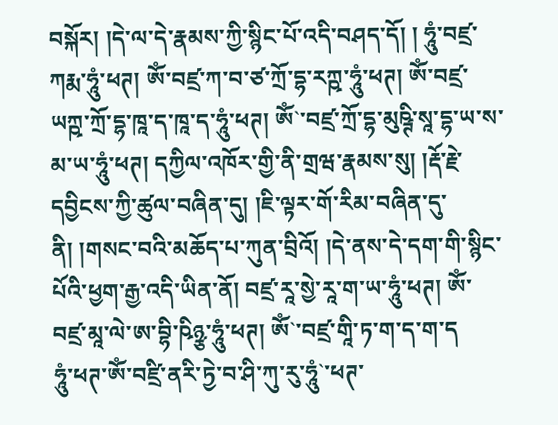བསྐོར། །དེ་ལ་དེ་རྣམས་ཀྱི་སྙིང་པོ་འདི་བཤད་དོ། ། ཧཱུཾ་བཛྲ་ཀརྨ་ཧཱུཾ་ཕཊ། ཨོཾ་བཛྲ་ཀ་བ་ཙ་ཀྲོ་དྷ་རཀྵ་ཧཱུཾ་ཕཊ། ཨོཾ་བཛྲ་ཡཀྵ་ཀྲོ་དྷ་ཁཱ་ད་ཁཱ་ད་ཧཱུཾ་ཕཊ། ཨོཾ`་བཛྲ་ཀྲོ་དྷ་མུཥྚི་སཱ་དྷ་ཡ་ས་མ་ཡ་ཧཱུཾ་ཕཊ། དཀྱིལ་འཁོར་གྱི་ནི་གྲཝ་རྣམས་སུ། །རྡོ་རྗེ་དབྱིངས་ཀྱི་ཚུལ་བཞིན་དུ། །ཇི་ལྟར་གོ་རིམ་བཞིན་དུ་ནི། །གསང་བའི་མཆོད་པ་ཀུན་བྲིའོ། །དེ་ནས་དེ་དག་གི་སྙིང་པོའི་ཕྱག་རྒྱ་འདི་ཡིན་ནོ། བཛྲ་རཱ་སྱེ་རཱ་ག་ཡ་ཧཱུཾ་ཕཊ། ཨོཾ་བཛྲ་མཱ་ལེ་ཨ་བྷི་ཥིཉྩ་ཧཱུཾ་ཕཊ། ཨོཾ`་བཛྲ་གཱི་ཏ་ག་ད་ག་ད
ཧཱུཾ་ཕཊ་ཨོཾ་བཛྲི་ནརི་ཏྱེ་བ་ཤི་ཀུ་རུ་ཧཱུཾ`་ཕཊ་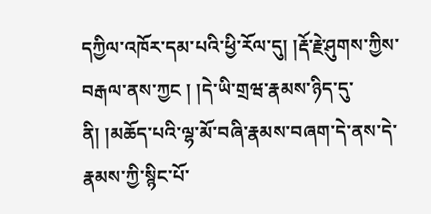དཀྱིལ་འཁོར་དམ་པའི་ཕྱི་རོལ་དུ། །རྡོ་རྗེ་ཤུགས་ཀྱིས་བརྒལ་ནས་ཀྱང ། །དེ་ཡི་གྲཝ་རྣམས་ཉིད་དུ་ནི། །མཆོད་པའི་ལྷ་མོ་བཞི་རྣམས་བཞག་དེ་ནས་དེ་རྣམས་ཀྱི་སྙིང་པོ་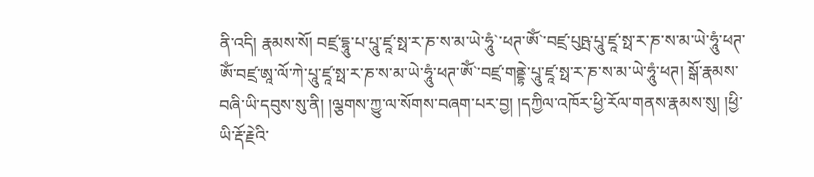ནི་འདི། རྣམས་སོ། བཛྲ་དྷཱུ་པ་པཱུ་ཛཱ་སྥ་ར་ཎ་ས་མ་ཡེ་ཧཱུཾ`་ཕཊ་ཨོཾ`་བཛྲ་པུཥྤ་པཱུ་ཛཱ་སྥ་ར་ཎ་ས་མ་ཡེ་ཧཱུཾ་ཕཊ་ཨོཾ་བཛྲ་ཨཱ་ལོ་ཀེ་པཱུ་ཛཱ་སྥ་ར་ཎ་ས་མ་ཡེ་ཧཱུཾ་ཕཊ་ཨོཾ`་བཛྲ་གནྡྷེ་པཱུ་ཛཱ་སྥ་ར་ཎ་ས་མ་ཡེ་ཧཱུཾ་ཕཊ། སྒོ་རྣམས་བཞི་ཡི་དབུས་སུ་ནི། །ལྕགས་ཀྱུ་ལ་སོགས་བཞག་པར་བྱ། །དཀྱིལ་འཁོར་ཕྱི་རོལ་གནས་རྣམས་སུ། །ཕྱི་ཡི་རྡོ་རྗེའི་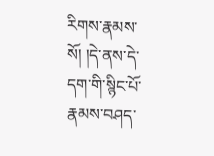རིགས་རྣམས་སོ། །དེ་ནས་དེ་དག་གི་སྙིང་པོ་རྣམས་བཤད་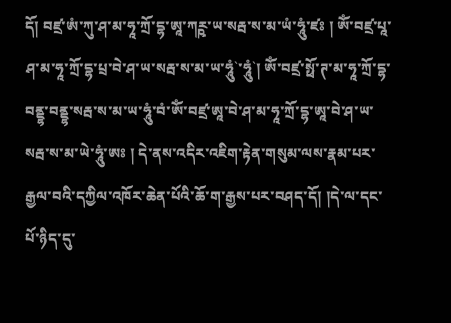དོ། བཛྲ་ཨཾ་ཀུ་ཤ་མ་ཧཱ་ཀྲོ་དྷ་ཨཱ་ཀཪྵ་ཡ་སརྦ་ས་མ་ཡཾ་ཧཱུཾ་ཛཿ ། ཨོཾ་བཛྲ་པཱ་ཤ་མ་ཧཱ་ཀྲོ་དྷ་པྲ་བེ་ཤ་ཡ་སརྦ་ས་མ་ཡ་ཧཱུཾ`་ཧཱུཾ`། ཨོཾ་བཛྲ་སྥོ་ཊ་མ་ཧཱ་ཀྲོ་དྷ་བནྡྷ་བནྡྷ་སརྦ་ས་མ་ཡ་ཧཱུཾ་བཾ་ཨོཾ་བཛྲ་ཨཱ་བེ་ཤ་མ་ཧཱ་ཀྲོ་དྷ་ཨཱ་བེ་ཤ་ཡ་སརྦ་ས་མ་ཡེ་ཧཱུཾ་ཨཿ ། དེ་ནས་འདིར་འཇིག་རྟེན་གསུམ་ལས་རྣམ་པར་རྒྱལ་བའི་དཀྱིལ་འཁོར་ཆེན་པོའི་ཆོ་ག་རྒྱས་པར་བཤད་དོ། །དེ་ལ་དང་པོ་ཉིད་དུ་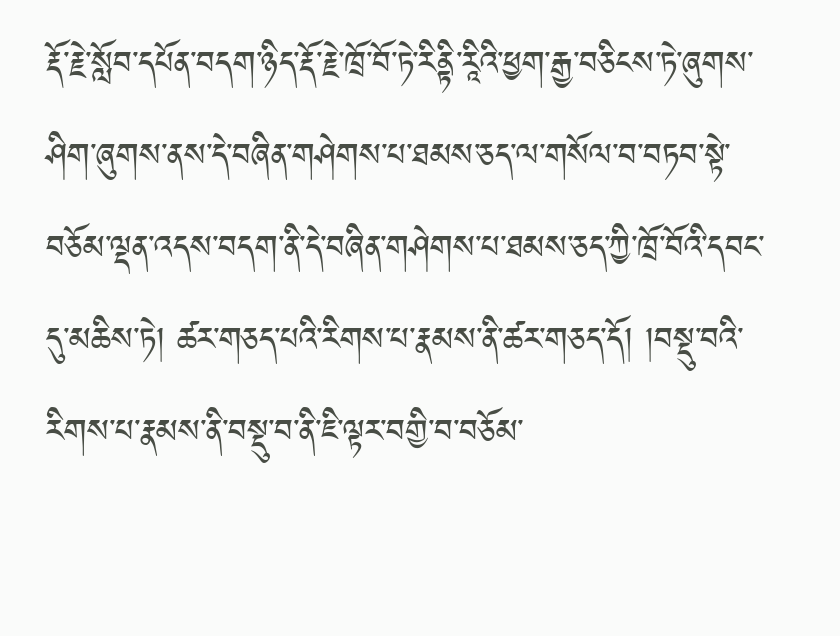རྡོ་རྗེ་སློབ་དཔོན་བདག་ཉིད་རྡོ་རྗེ་ཁྲོ་བོ་ཏེ་རིནྟི་རཱིའི་ཕྱག་རྒྱ་བཅིངས་ཏེ་ཞུགས་ཤིག་ཞུགས་ནས་དེ་བཞིན་གཤེགས་པ་ཐམས་ཅད་ལ་གསོལ་བ་བཏབ་སྟེ་བཅོམ་ལྡན་འདས་བདག་ནི་དེ་བཞིན་གཤེགས་པ་ཐམས་ཅད་ཀྱི་ཁྲོ་བོའི་དབང་དུ་མཆིས་ཏེ། ཚར་གཅད་པའི་རིགས་པ་རྣམས་ནི་ཚར་གཅད་དོ། །བསྡུ་བའི་རིགས་པ་རྣམས་ནི་བསྡུ་བ་ནི་ཇི་ལྟར་བགྱི་བ་བཅོམ་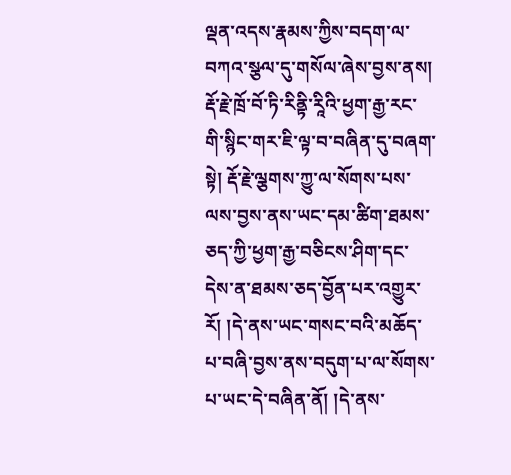ལྡན་འདས་རྣམས་ཀྱིས་བདག་ལ་བཀའ་སྩལ་དུ་གསོལ་ཞེས་བྱས་ནས། རྡོ་རྗེ་ཁྲོ་བོ་ཏི་རིནྟི་རཱིའི་ཕྱག་རྒྱ་རང་གི་སྙིང་གར་ཇི་ལྟ་བ་བཞིན་དུ་བཞག་སྟེ། རྡོ་རྗེ་ལྕགས་ཀྱུ་ལ་སོགས་པས་ལས་བྱས་ནས་ཡང་དམ་ཚིག་ཐམས་ཅད་ཀྱི་ཕྱག་རྒྱ་བཅིངས་ཤིག་དང་དེས་ན་ཐམས་ཅད་བྱོན་པར་འགྱུར་རོ། །དེ་ནས་ཡང་གསང་བའི་མཆོད་པ་བཞི་བྱས་ནས་བདུག་པ་ལ་སོགས་པ་ཡང་དེ་བཞིན་ནོ། །དེ་ནས་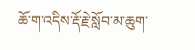ཆོ་ག་འདིས་རྡོ་རྗེ་སློབ་མ་ཆུག་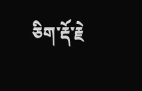ཅིག་རྡོ་རྗེ